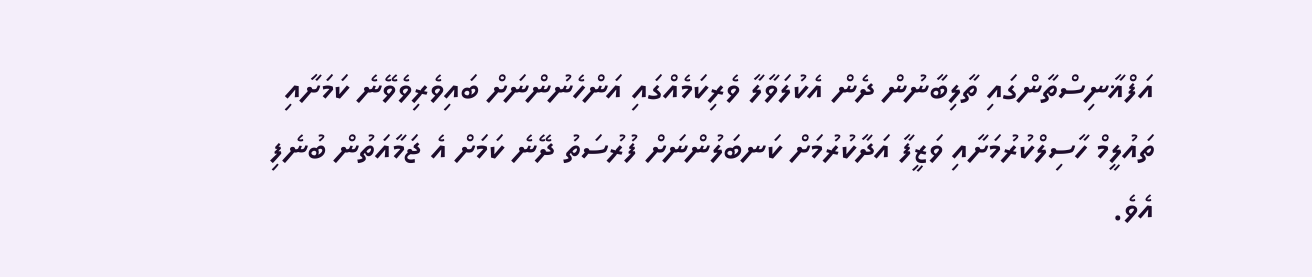އަފްޣާނިސްތާންގައި ތާލިބާނުން ދެން އެކުލަވާލާ ވެރިކަމެއްގައި އަންހެނުންނަށް ބައިވެރިވެވޭނެ ކަމަށާއި ތައުލީމް ހާސިލްކުރުމަށާއި ވަޒީފާ އަދާކުރުމަށް ކަނބަލުންނަށް ފުރުސަތު ދޭނެ ކަމަށް އެ ޖަމާއަތުން ބުނެފި އެވެ.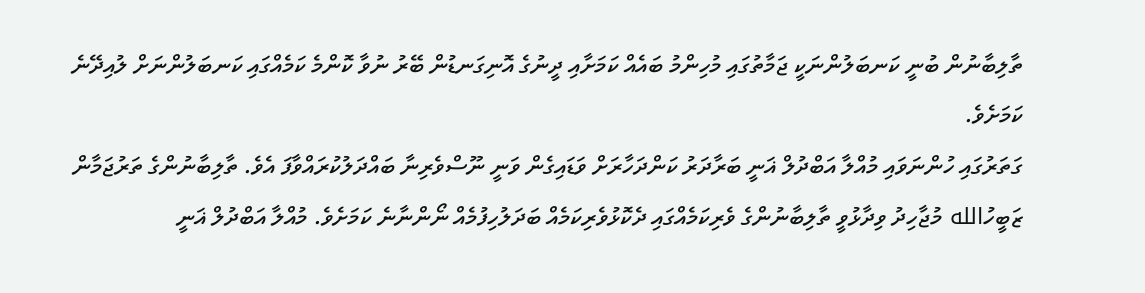ތާލިބާނުން ބުނީ ކަނބަލުންނަކީ ޖަމާތުގައި މުހިންމު ބައެއް ކަމަށާއި ދީނުގެ އޮނިގަނޑުން ބޭރު ނުވާ ކޮންމެ ކަމެއްގައި ކަނބަލުންނަށް ލުއިދޭނެ ކަމަށެވެ.
ގަތަރުގައި ހުންނަވައި މުއްލާ އަބްދުލް ޣަނީ ބަރާދަރު ކަންދަހާރަށް ވަޑައިގެން ވަނީ ނޫސްވެރިނާ ބައްދަލުކުރައްވާފަ އެވެ. ތާލިބާނުންގެ ތަރުޖަމާން ޒަބީހުالله މުޖާހިދު ވިދާޅުވީ ތާލިބާނުންގެ ވެރިކަމެއްގައި ދެކޮޅުވެރިކަމެއް ބަދަލުހިފުމެއް ނޯންނާނެ ކަމަށެވެ. މުއްލާ އަބްދުލް ޣަނީ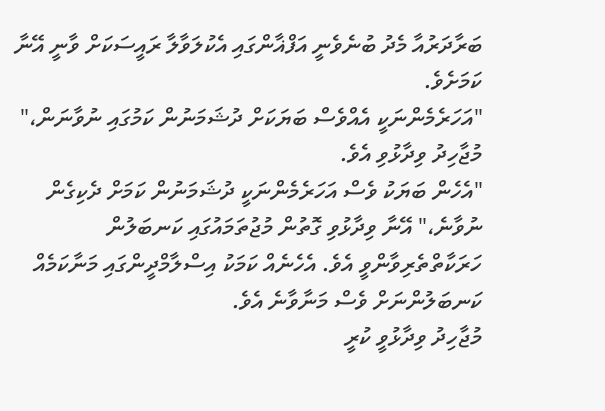ބަރާދަރުއާ މެދު ބުނެވެނީ އަފްޣާންގައި އެކުލަވާލާ ރައީސަކަށް ވާނީ އޭނާ ކަމަށެވެ.
"އަހަރެމެންނަކީ އެއްވެސް ބަޔަކަށް ދުޝަމަނުން ކަމުގައި ނުވާނަން،" މުޖާހިދު ވިދާޅުވި އެވެ.
"އެހެން ބަޔަކު ވެސް އަހަރެމެންނަކީ ދުޝަމަނުން ކަމަށް ދެކިގެން ނުވާނެ،" އޭނާ ވިދާޅުވި ގޮތުން މުޖުތަމައުގައި ކަނބަލުން ހަރަކާތްތެރިވާންވީ އެވެ. އެހެނެއް ކަމަކު އިސްލާމްދީންގައި މަނާކަމެއް ކަނބަލުންނަށް ވެސް މަނާވާނެ އެވެ.
މުޖާހިދު ވިދާޅުވީ ކުރީ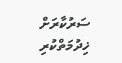ސަރުކާރަށް ޚިދުމަތްކުރި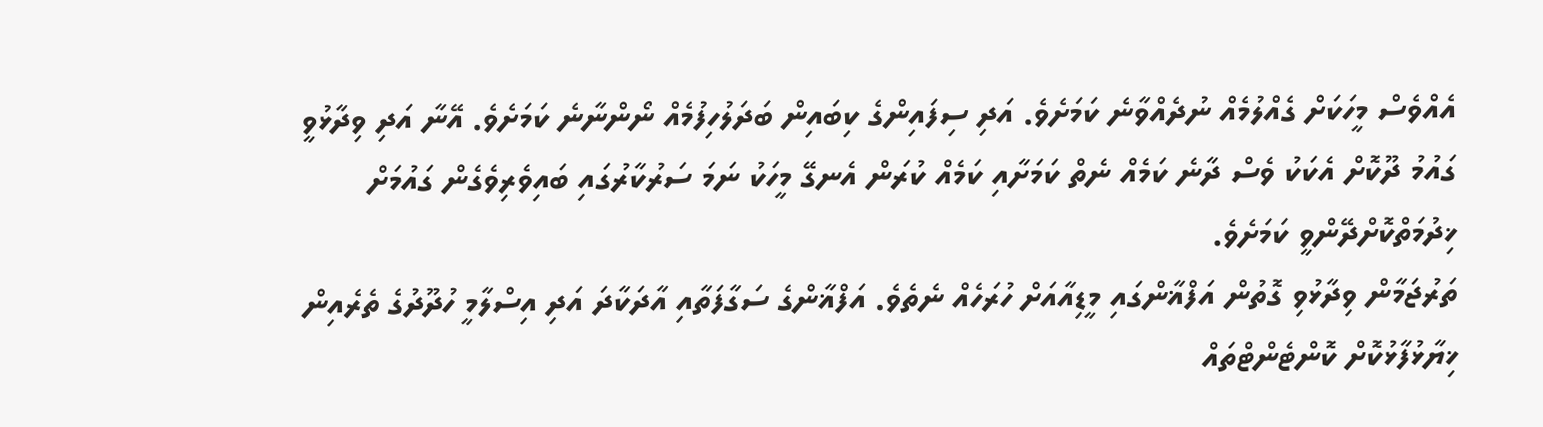އެއްވެސް މީހަކަށް ގެއްލުމެއް ނުދެއްވާނެ ކަމަށެވެ. އަދި ސިފައިންގެ ކިބައިން ބަދަލުހިފުމެއް ނޯންނާނެ ކަމަށެވެ. އޭނާ އަދި ވިދާޅުވީ ގައުމު ދޫކޮށް އެކަކު ވެސް ދާނެ ކަމެއް ނެތް ކަމަށާއި ކަމެއް ކުރަން އެނގޭ މީހަކު ނަމަ ސަރުކާރުގައި ބައިވެރިވެގެން ގައުމަށް ޚިދުމަތްކޮށްދޭންވީ ކަމަށެވެ.
ތަރުޖަމާން ވިދާޅުވި ގޮތުން އަފްޣާންގައި މީޑިއާއަށް ހުރަހެއް ނެތެވެ. އަފްޣާންގެ ސަގާފަތާއި އާދަކާދަ އަދި އިސްލާމީ ހުދޫދުގެ ތެރެއިން ޚިޔާޅުފާޅުކޮށް ކޮންޓެންޓްތައް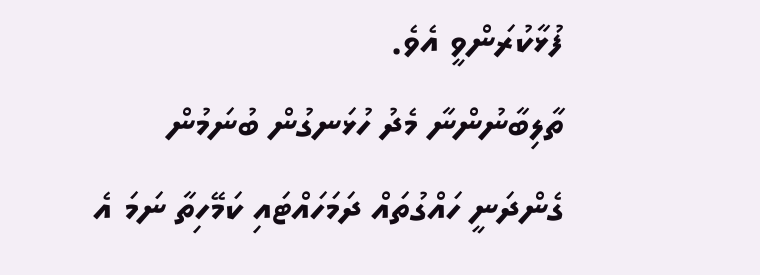ފުޅާކުރަންވީ އެވެ.
ތާލިބާނުންނާ މެދު ހުޅަނގުން ބުނަމުން ގެންދަނީ ހައްގުތައް ދަމަހައްޓައި ކަމޭހިތާ ނަމަ އެ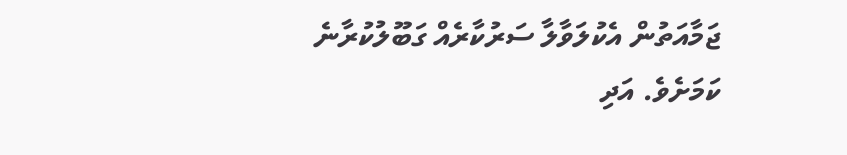ޖަމާއަތުން އެކުލަވާލާ ސަރުކާރެއް ގަބޫލުކުރާނެ ކަމަށެވެ. އަދި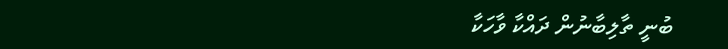ބުނީ ތާލިބާނުން ދައްކާ ވާހަކާ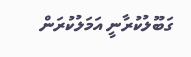ގަބޫލުކުރާނީ އަމަލުކުރަން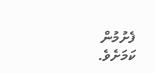ފެށުމުން ކަމަށެވެ.